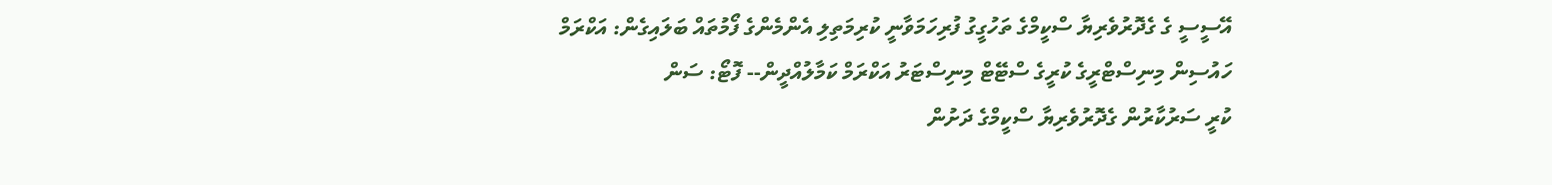އޭސީސީ ގެ ގެދޮރުވެރިޔާ ސްކީމްގެ ތަހުގީގު ފުރިހަމަވާނީ ކުރިމަތިލި އެންމެންގެ ފޯމުތައް ބަލައިގެން: އަކްރަމް
ހައުސިން މިނިސްޓްރީގެ ކުރީގެ ސްޓޭޓް މިނިސްޓަރު އަކްރަމް ކަމާލުއްދީން-- ފޮޓޯ: ސަން
ކުރީ ސަރުކާރުން ގެދޮރުވެރިޔާ ސްކީމްގެ ދަށުން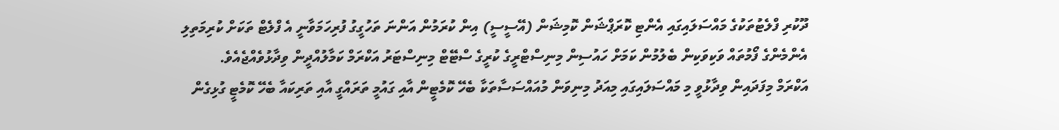ދޫކުރި ފްލެޓުތަކުގެ މައްސަލައިގައި އެންޓި ކޮރަޕްޝަން ކޮމިޝަން (އޭސީސީ) އިން ކުރަމުން އަންނަ ތަހުގީގު ފުރިހަމަވާނީ އެ ފްލެޓް ތަކަށް ކުރިމަތިލި އެންމެންގެ ފޯމުތައް ވަކިވަކިން ބެލުމުން ކަމަށް ހައުސިން މިނިސްޓްރީގެ ކުރީގެ ސްޓޭޓް މިނިސްޓަރު އަކްރަމް ކަމާލުއްދީން ވިދާޅުވެއްޖެއެވެ.
އަކްރަމް މިފަދައިން ވިދާޅުވީ މި މައްސަލައިގައި މިއަދު މިނިވަން މުއައްސަސާތަކާ ބެހޭ ކޮމެޓީން އާއި ގައުމީ ތަރައްގީ އާއި ތަރިކައާ ބެހޭ ކޮމެޓީ ގުޅިގެން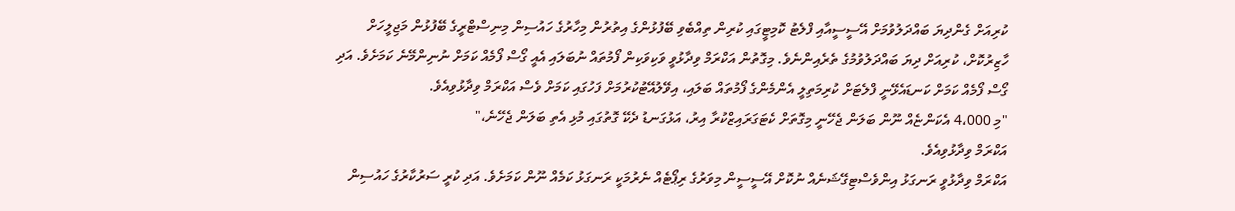ކުރިއަށް ގެންދިޔަ ބައްދަލުވުމަށް އޭސީސީއާއި ފްލެޓު ކޮމިޓީގައި ކުރިން ތިއްބެވި ބޭފުޅުންގެ އިތުރުން މިހާރުގެ ހައުސިން މިނިސްޓްރީގެ ބޭފުޅުން މަޖިލީހަށް ހާޒިރުކޮށް، ކުރިއަށް ދިޔަ ބައްދަލުވުމުގެ ތެރެއިންނެވެ. މިގޮތުން އަކްރަމް ވިދާޅުވީ ވަކިވަކިން ފޯމުތައް ނުބަލައި އެއީ ގޯސް ފޯމެއް ކަމަށް ނުނިންމޭނެ ކަމަށެވެ. އަދި ގޯސް ފޯމެއް ކަމަށް ކަނޑައެޅޭނީ ފްލެޓަށް ކުރިމަތިލީ އެންމެންގެ ފޯމުތައް ބަލައި، އިވޭލުއޭޓުކުރުމަށް ފަހުގައި ކަމަށް ވެސް އަކްރަމް ވިދާޅުވިއެވެ.
"މި 4،000 އެކަންޏެއް ނޫން ބަލަން ޖެހޭނީ މިގޮތަށް ކެޓަގަރައިޒްކުރާ އިރު، އަޅުގަނޑު ދެކޭ ގޮތުގައި މުޅި އެތި ބަލަން ޖެހޭނެ،"
އަކްރަމް ވިދާޅުވިއެވެ.
އަކްރަމް ވިދާޅުވީ ރަނގަޅު އިންވެސްޓިގޭޝަނެއް ނުކޮށް އޭސީސީން މިވަރުގެ ރިޕޯޓެއް ނެރުމަކީ ރަނގަޅު ކަމެއް ނޫން ކަމަށެވެ. އަދި ކުރީ ސަރުކާރުގެ ހައުސިން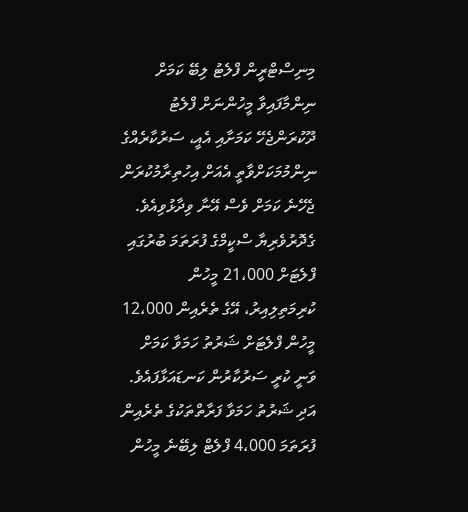މިނިސްޓްރީން ފްލެޓު ލިބޭ ކަމަށް ނިންމާފައިވާ މީހުންނަށް ފްލެޓު ދޫކުރަންޖެހޭ ކަމަށާއި އެއީ، ސަރުކާރެއްގެ ނިންމުމަކަށްވާތީ އެއަށް އިހުތިރާމުކުރަން ޖެހޭނެ ކަމަށް ވެސް އޭނާ ވިދާޅުވިއެވެ.
ގެދޮރުވެރިޔާ ސްކީމްގެ ފުރަތަމަ ބުރުގައި ފްލެޓަށް 21،000 މީހުން ކުރިމަތިލިއިރު، އޭގެ ތެރެއިން 12،000 މީހުން ފްލެޓަށް ޝަރުތު ހަމަވާ ކަމަށް ވަނީ ކުރީ ސަރުކާރުން ކަނޑައަޅާފައެވެ. އަދި ޝަރުތު ހަމަވާ ފަރާތްތަކުގެ ތެރެއިން ފުރަތަމަ 4،000 ފްލެޓް ލިބޭނެ މީހުން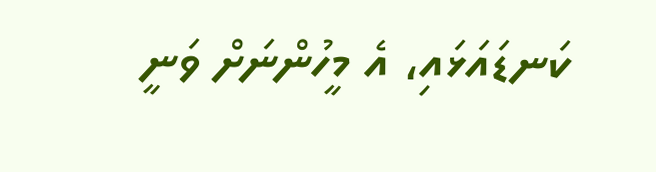ކަނޑައަޅައި، އެ މީހުންނަށް ވަނީ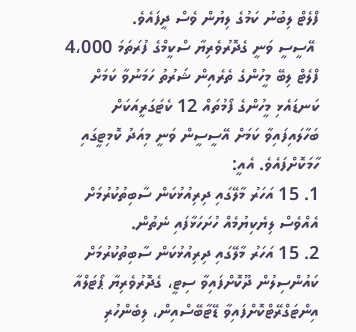ފްލެޓް ލިބުނު ކަމުގެ ލިޔުން ވެސް ދީފައެވެ.
 އޭސީސީ ވަނީ ގެދޮރުވެރިޔާ ސްކީމްގެ ފުރަތަމަ 4،000 ފްލެޓް ލިބޭ މީހުންގެ ތެރެއިން ޝަރުތު ހަމަނުވާ ކަމަށް ކަނޑައެޅި މީހުންގެ ފޯމުތައް 12 ކެޓަގަރީއަކަށް ބަހާލައިފައިވާ ކަމަށް އޭސީސީން ވަނީ މިއަދު ކޮމިޓީގައި ހާމަކޮށްފައެވެ. އެއީ:
1. 15 އަހަރު މާލޭގައި ދިރިއުޅުކަން ސާބިތުކުރުމަށް އެއްވެސް ލިޔެކިޔުމެއް ހުށަހަޅާފައި ނެތުން.
2. 15 އަހަރު މާލޭގައި ދިރިއުޅުކަން ސާބިތުކުރުމަށް ކައުންސިލުން ދޫކޮށްފައިވާ ސިޓީ، ގެދޮރުވެރިޔާ ޕޯޓަލްއާ އިންޓަގްރޭޓްކޮށްފައިވާ ޑޭޓާބޭސްއިން، ލިބެންހުރި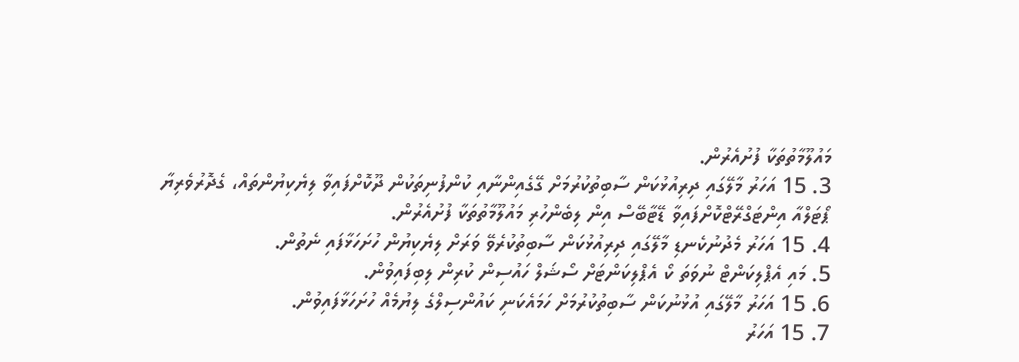މައުލޫމާތުތަކާ ފުށުއެރުން.
3. 15 އަހަރު މާލޭގައި ދިރިއުޅުކަން ސާބިތުކުރުމަށް ގޭގެއިންނާއި ކުންފުނިތަކުން ދޫކޮށްފައިވާ ލިޔެކިޔުންތައް، ގެދޮރުވެރިޔާ ޕޯޓަލްއާ އިންޓަގްރޭޓްކޮށްފައިވާ ޑޭޓާބޭސް އިން ލިބެންހުރި މައުލޫމާތުތަކާ ފުށުއެރުން.
4. 15 އަހަރު މެދުނުކެނޑި މާލޭގައި ދިރިއުޅުކަން ސާބިތުކުރެވޭ ވަރަށް ލިޔެކިޔުން ހުށަހަޅާފައި ނެތުން.
5. މައި އެޕްލިކަންޓް ނުވަތަ ކޯ އެޕްލިކަންޓަށް ސޯޝަލް ހައުސިން ކުރިން ލިބިފައިވުން.
6. 15 އަހަރު މާލޭގައި އުޅުނުކަން ސާބިތުކުރުމަށް ހަމައެކަނި ކައުންސިލްގެ ލިޔުމެއް ހުށަހަޅާފައިވުން.
7. 15 އަހަރު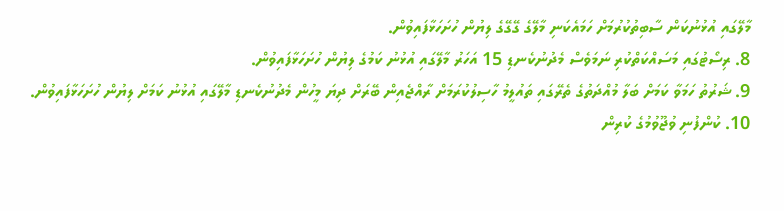މާލޭގައި އުޅުނުކަން ސާބިތުކުރުމަށް ހަމައެކަނި މާލޭގެ ގޭގޭގެ ލިޔުން ހުށަހަޅާފައިވުން.
8. ރިސޯޓުގައި މަސައްކަތްކުރި ނަމަވެސް މެދުނުކެނޑި 15 އަހަރު މާލޭގައި އުޅުނު ކަމުގެ ލިޔުން ހުށަހަޅާފައިވުން.
9. ޝަރުތު ހަމަވާ ކަމަށް ބަލާ މުއްދަތުގެ ތެރޭގައި ތައުލީމު ހާސިލުކުރަމަށް ރާއްޖެއިން ބޭރަށް ދިޔަ މީހުން މެދުނުކެނޑި މާލޭގައި އުޅުނު ކަމަށް ލިޔުން ހުށަހަޅާފައިވުން.
10. ކުންފުނި ވުޖޫވުމުގެ ކުރިން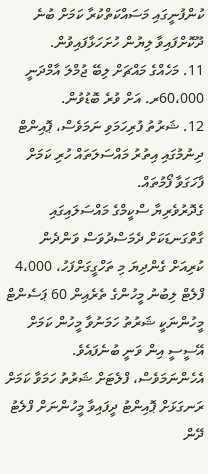ކުންފުނީގައި މަސައްކަތްކުރާ ކަމަށް ބުނެ ދޫކޮށްފައިވާ ލިޔުން ހުށަހަޅާފައިވުން.
11. މަހެއްގެ މައްޗަށް ލިބޭ ޖުމްލަ އާމްދަނީ 60،000ރ. އަށް ވުރެ ބޮޑުވުން.
12. ޝަރުތު ފުރިހަމަވި ނަމަވެސް، ޕޮއިންޓް ދިނުމުގައި އިތުރު މައްސަލަތައް ހުރި ކަމަށް ފާހަގަވާ ފޯމުތައް.
ގެދޮރުވެރިޔާ ސްކީމްގެ މައްސަލައިގައި ގާތްގަނޑަކަށް ދެމަސްދުވަސް ވަންދެން ކުރިއަށް ގެންދިޔަ މި ތަހްގީގަށްފަހު، 4،000 ފްލެޓް ލިބުނު މީހުންގެ ތެރެއިން 60 ޕަސެންޓް މީހުންނަކީ ޝަރުތު ހަމަނުވާ މީހުން ކަމަށް އޭސީސީ އިން ވަނީ ބުނެފައެވެ. އެހެންނަމަވެސް، ފްލެޓަށް ޝަރުތު ހަމަވާ ކަމަށް ރަނގަޅަށް ޕޮއިންޓު ދީފައިވާ މީހުންނަށް ފްލެޓު ދޭން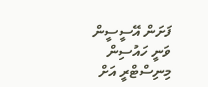ފަށަން އޭސީސީން ވަނީ ހައުސިން މިނިސްޓްރީ އަށް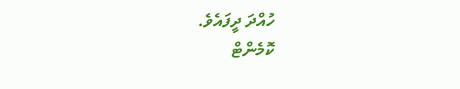ހުއްދަ ދީފައެވެ.
ކޮމެންޓް